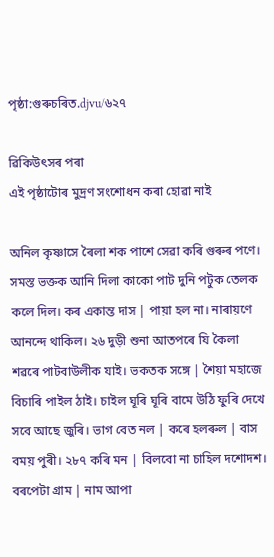পৃষ্ঠা:গুৰুচৰিত.djvu/৬২৭

ৱিকিউৎসৰ পৰা
এই পৃষ্ঠাটোৰ মুদ্ৰণ সংশোধন কৰা হোৱা নাই

অনিল কৃষ্ণাসে ৰৈলা শক পাশে সেৱা কৰি গুৰুৰ পণে। সমস্ত ভক্তক আনি দিলা কাকো পাট দুনি পটুক তেলক কলে দিল। কৰ একান্ত দাস | পায়া হল না। নাৰায়ণে আনন্দে থাকিল। ২৬ দুড়ী শুনা আতপৰে যি কৈলা শৱৰে পাটবাউলীক যাই। ভকতক সঙ্গে | শৈয়া মহাজে বিচাৰি পাইল ঠাই। চাইল ঘূৰি ঘূৰি বামে উঠি ফুৰি দেখে সবে আছে জুৰি। ভাগ বেত নল | কৰে হলৰুল | বাস বময় পুৰী। ২৮৭ কৰি মন | বিলবো না চাহিল দশোদশ। বৰপেটা গ্ৰাম | নাম আপা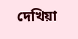দেখিয়া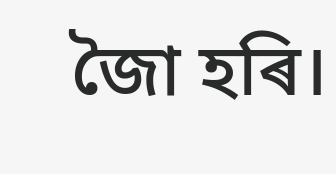জৈা হৰি।